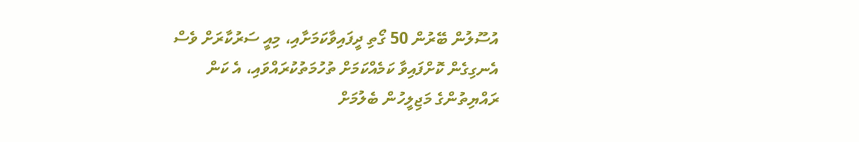އުސޫލުން ބޭރުން 50 ގޯތި ދީފައިވާކަމަށާއި، މިއީ ސަރުކާރަށް ވެސް އެނގިގެން ކޮށްފައިވާ ކަމެއްކަމަށް ތުހުމަތުކުރައްވައި، އެ ކަން ރައްޔިތުންގެ މަޖިލީހުން ބެލުމަށް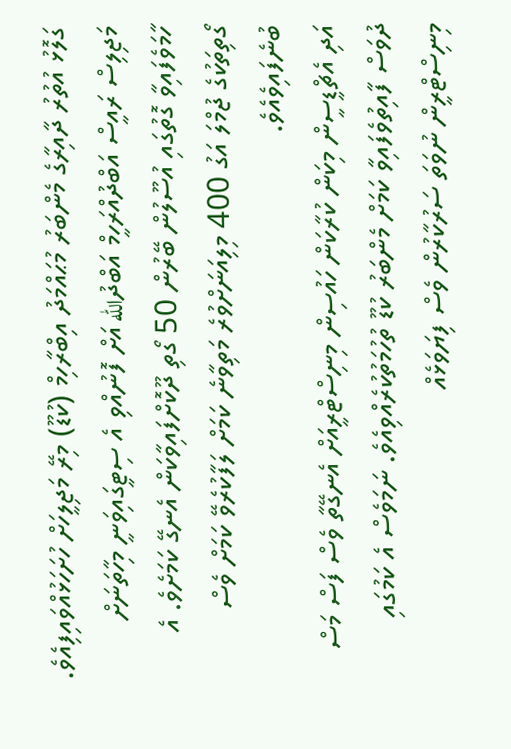ގަލޮޅު އުތުރު ދާއިރާގެ މެންބަރު މުޙައްމަދު އިބްރާހިމް (ކުޑޫ) މިރޭ މަޖިލީހަށް ހުށަހަޅުއްވައިފިއެވެ.
މަޖިލިސް ރައީސް އަބްދުއްރަހީމް އަބްދުالله އަށް ފޮނުއްވި އެ ސިޓީގައިވަނީ މިހާތަނަށް ހާމަވެފައިވާ ގޮތުގައި އުސޫލުން ބޭރުން 50 ގޯތި ދޫކޮށްފައިވާކަން އެނގޭ ކަމަށެވެ. އެ ގޯތިތަކުގެ ޖުމްލަ އަގު 400 މިލިއަނަށްވުރެ މަތިވާނެ ކަމަށް ލަފާކުރެވޭ ކަމަށް ވެސް ބުނެފައިވެއެވެ.
އަދި އެޗްޑީސީން މިކަން ކުރާކަން ހައުސިން މިނިސްޓްރީއަށް އެނގޭތާ ވެސް ފަސް މަސް ދުވަސް ފާއިތުވެފައިވާ ކަމަށް މެންބަރު ކުޑޫ ތުހުމަތުކުރެއްވިއެވެ. ނަމަވެސް އެ ކަމުގައި މިނިސްޓްރީން ނުވަތަ ސަރުކާރުން ވެސް ފިޔަވަޅެއް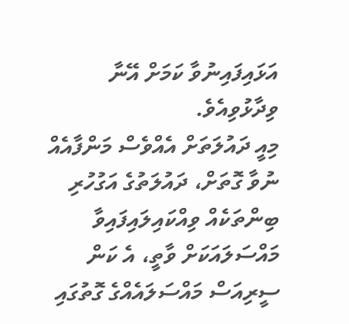އަޅައިފައިނުވާ ކަމަށް އޭނާ ވިދާޅުވިއެވެ.
މިއީ ދައުލަތަށް އެއްވެސް މަންފާއެއް ނުވާ ގޮތަށް، ދައުލަތުގެ އަގުހުރި ބިންތަކެއް ވިއްކައިލައިފައިވާ މައްސަލައަކަށް ވާތީ، އެ ކަން ސީރިއަސް މައްސަލައެއްގެ ގޮތުގައި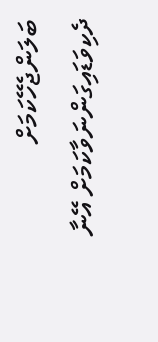ބަލަންޖެހޭކަމަށް ދެކިވަޑައިގަންނަވާކަމަށް އޭނާ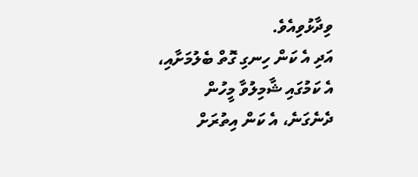ވިދާޅުވިއެވެ.
އަދި އެ ކަން ހިނގި ގޮތް ބެލުމަށާއި، އެ ކަމުގައި ޝާމިލުވާ މީހުން ދެނެގަނެ، އެ ކަން އިތުރަށް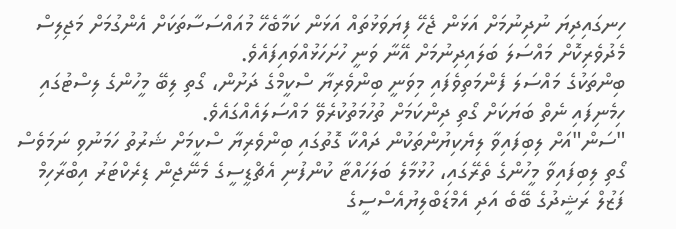ހިނގައިދިޔަ ނުދިނުމަށް އަޅަން ޖެހޭ ފިޔަވަޅުތައް އަޅަން ކަމާބެހޭ މުއައްސަސާތަކަށް އެންގުމަށް މަޖިލިސް މެދުވެރިކޮށް މައްސަލަ ބަލައިދިނުމަށް އޭނާ ވަނީ ހުށަހަޅުއްވައިފައެވެ.
ބިންތަކުގެ މައްސަލަ ފެންމަތިވެފައި މިވަނީ ބިންވެރިޔާ ސްކީމްގެ ދަށުން، ގޯތި ލިބޭ މީހުންގެ ލިސްޓުގައި ހިމެނިފައި ނެތް ބަޔަކަށް ގޯތި ދިންކަމަށް ތުހުމަތުކުރެވޭ މައްސަލައެއްގައެވެ.
"ސަން"އަށް ލިބިފައިވާ ލިޔެކިޔުންތަކުން ދައްކާ ގޮތުގައި ބިންވެރިޔާ ސްކީމަށް ޝަރުތު ހަމަނުވި ނަމަވެސް ގޯތި ލިބިފައިވާ މީހުންގެ ތެރޭގައި، ހުޅުމާލެ ބަލަހައްޓާ ކުންފުނި އެޗްޑީސީގެ މެނޭޖިން ޑިރެކްޓަރު އިބްރާހިމް ފަޒުލް ރަޝީދުގެ ބޭބެ އަދި އެމްޑަބްލިޔުއެސްސީގެ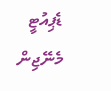ޑެޕިއުޓީ މެނޭޖިން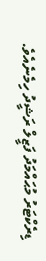ޑިރެކްޓަރު މުޙައްމަދު ފަޒީލް ރަޝީދު ހިމެނެއެވެ.